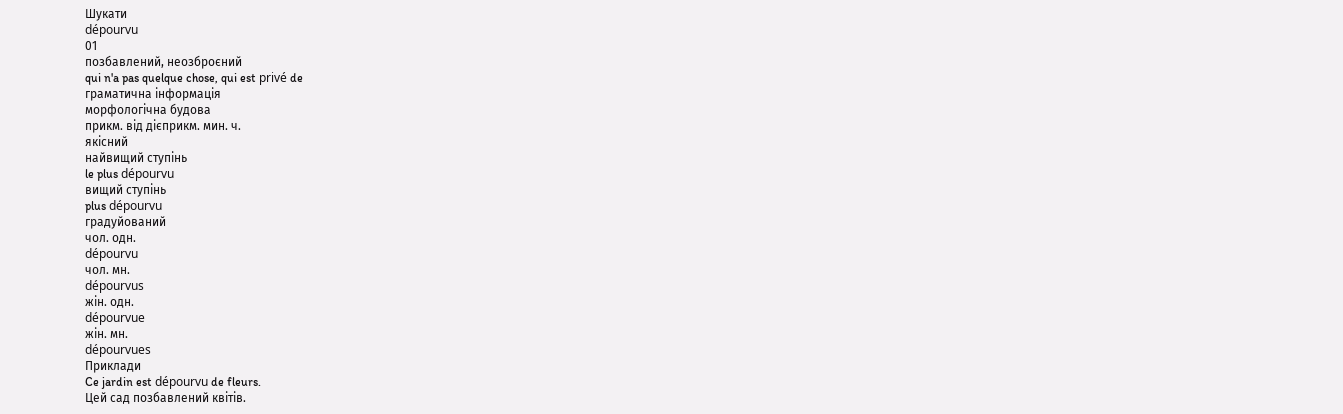Шукати
dépourvu
01
позбавлений, неозброєний
qui n'a pas quelque chose, qui est privé de
граматична інформація
морфологічна будова
прикм. від дієприкм. мин. ч.
якісний
найвищий ступінь
le plus dépourvu
вищий ступінь
plus dépourvu
градуйований
чол. одн.
dépourvu
чол. мн.
dépourvus
жін. одн.
dépourvue
жін. мн.
dépourvues
Приклади
Ce jardin est dépourvu de fleurs.
Цей сад позбавлений квітів.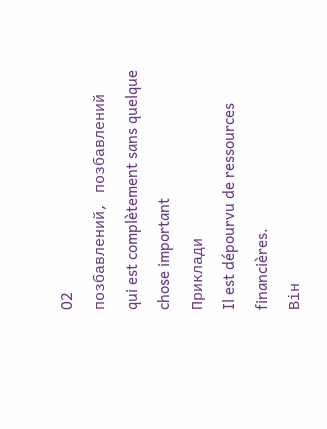02
позбавлений, позбавлений
qui est complètement sans quelque chose important
Приклади
Il est dépourvu de ressources financières.
Він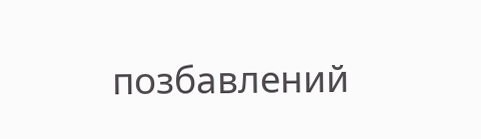позбавлений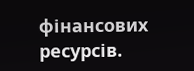фінансових ресурсів.